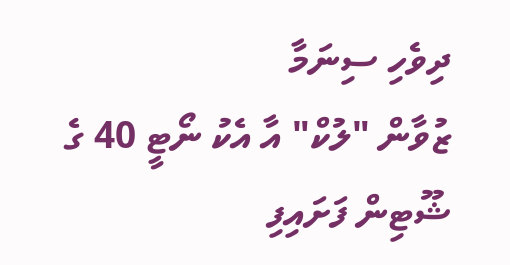ދިވެހި ސިނަމާ
ޒުވާން "ލުކް" އާ އެކު ނޯޓީ 40 ގެ ޝޫޓިން ފަށައިފި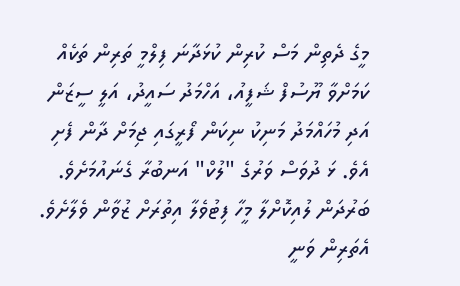މީގެ ދެތިން މަސް ކުރިން ކުޅަދާނަ ފިލްމީ ތަރިން ތަކެއް ކަމަށްވާ ޔޫސުފް ޝަފީއު، އަހްމަދު ސައީދު، އަލީ ސީޒަން އަދި މުހައްމަދު މަނިކު ނިކަން ފޯރީގައި ޖިމަށް ދާން ފެށި އެވެ. ޅަ ދުވަސް ވަރުގެ "ލުކް" އަނބުރާ ގެނައުމަށެވެ. ބަރުދަން ލުއިކޮށްލާ މީހާ ފިޓުވެލާ އިތުރަށް ޒުވާން ވެލާށެވެ. އެތަރިން ވަނީ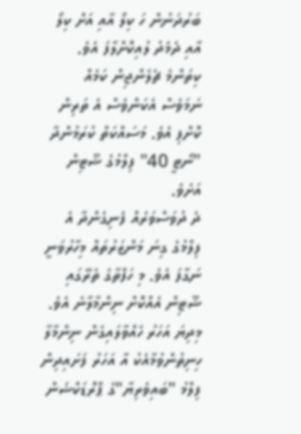ބަރުދަނުން ހަ ކިލޯ އާއި އަށް ކިލޯ އާއި ދެމެދު ލުއިކޮށްލާފަ އެވެ. ކިތަންމެ ޗެލެންޖިން ކަމެއް ނަމަވެސް އެކަންވެސް އެ ތަރިން ކޮށްފި އެވެ. މަސައްކަތް ކުރަމުންދާ "ނޯޓީ 40" ފިލްމުގެ ޝޫޓިން އަށެވެ.
ދެ ދުވަސްވަރެއް ފެނިގެންދާ އެ ފިލްމުގެ ގިނަ މަންޒަރުތައް މިހާރުވަނީ ނަގާފަ އެވެ. މި ހަފްތާގެ ތެރޭގައި ޝޫޓިން އެއްކޮށް ނިންމާލާނެ އެވެ. މިދިޔަ އަހަރު ހެއްވާލައިގެން ނިންމާލާ ހިނިތުންވުމާއެކު އާ އަހަރު ފަށައިދިން ފިލްމު "ބައިވެރިޔާ"ގެ ޕްރޮޑަކްޝަން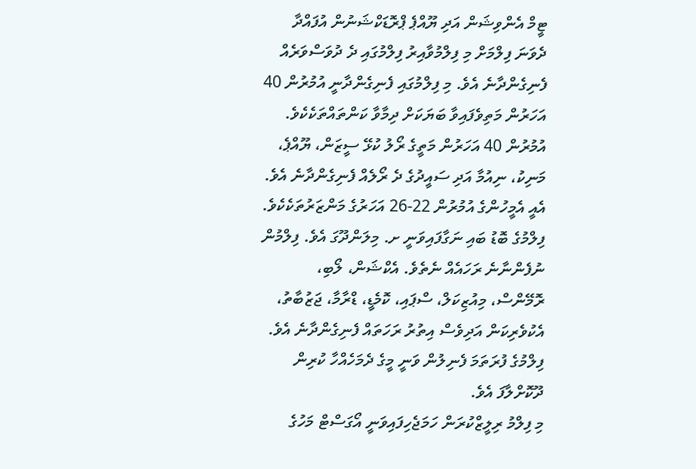ޓީމް އެންވިޝަން އަދި ޔޫއްޕެ ޕްރޮޑަކްޝަނުން އުފައްދާ ދެވަނަ ފިލްމަށް މި ފިލްމުވާއިރު ފިލްމުގައި ދެ ދުވަސްވަރެއް ފެނިގެންދާނެ އެވެ. މި ފިލްމުގައި ފެނިގެންދާނީ އުމުރުން 40 އަހަރުން މަތިވެފައިވާ ބަޔަކަށް ދިމާވާ ކަންތައްތަކެކެވެ. އުމުރުން 40 އަހަރުން މަތީގެ ރޯލު ކުޅޭ ސީޒަން، ޔޫއްޕެ، މަނިކު، ނިއުމާ އަދި ސައީދުގެ ދެ ރޯލެއް ފެނިގެންދާނެ އެވެ. އެއީ އެމީހުންގެ އުމުރުން 22-26 އަހަރުގެ މަންޒަރުތަކެކެވެ.
ފިލްމުގެ ބޮޑު ބައި ނަގާފައިވަނީ ށ. މިލަންދޫގަ އެވެ. ފިލްމުން ނުފެންނާނެ ރަހައެއް ނެތެވެ. އެކްޝަން، ލޯބި، ރޮމޭންސް، މިއުޒިކަލް، ސްޕައި، ކޮމެޑީ، ޑްރާމާ، ޖަޒުބާތު، އެކުވެރިކަން އަދިވެސް އިތުރު ރަހަތައް ފެނިގެންދާނެ އެވެ. ފިލްމުގެ ފުރަތަމަ ފެނިލުން ވަނީ މީގެ ދެމަހެއްހާ ކުރިން ދޫކޮށްލާފަ އެވެ.
މި ފިލްމު ރިލީޒްކުރަން ހަމަޖެހިފައިވަނީ އޯގަސްޓް މަހުގެ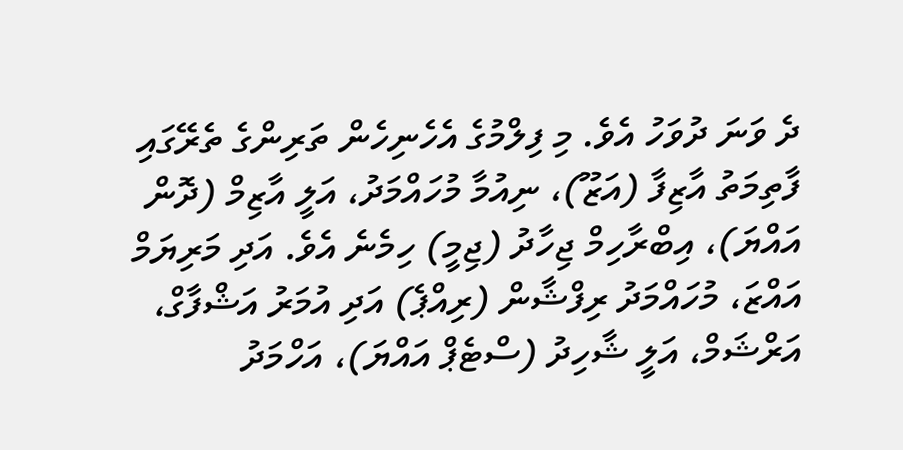ދެ ވަނަ ދުވަހު އެވެ. މި ފިލްމުގެ އެހެނިހެން ތަރިންގެ ތެރޭގައި ފާތިމަތު އާޒިފާ (އަޒޫ)، ނިއުމާ މުހައްމަދު، އަލީ އާޒިމް (ދޮން އައްޔަ)، އިބްރާހިމް ޖިހާދު (ޖިމީ) ހިމެނެ އެވެ. އަދި މަރިޔަމް އައްޒަ، މުހައްމަދު ރިފްޝާން (ރިއްޕެ) އަދި އުމަރު އަޝްފާގް، އަރްޝަމް، އަލީ ޝާހިދު (ސްޓެޕް އައްޔަ)، އަހްމަދު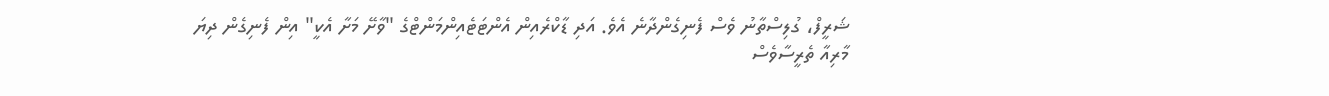ޝަރީފް، ގުލިސްތާނު ވެސް ފެނިގެންދާނެ އެވެ. އަދި ޑާކްރެއިން އެންޓަޓެއިންމަންޓްގެ "ވާށޭ މަށާ އެކީ" އިން ފެނިގެން ދިޔަ މާރިއާ ތެރީސާވެސް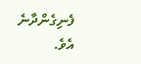ފެނިގެންދާނެ އެވެ.